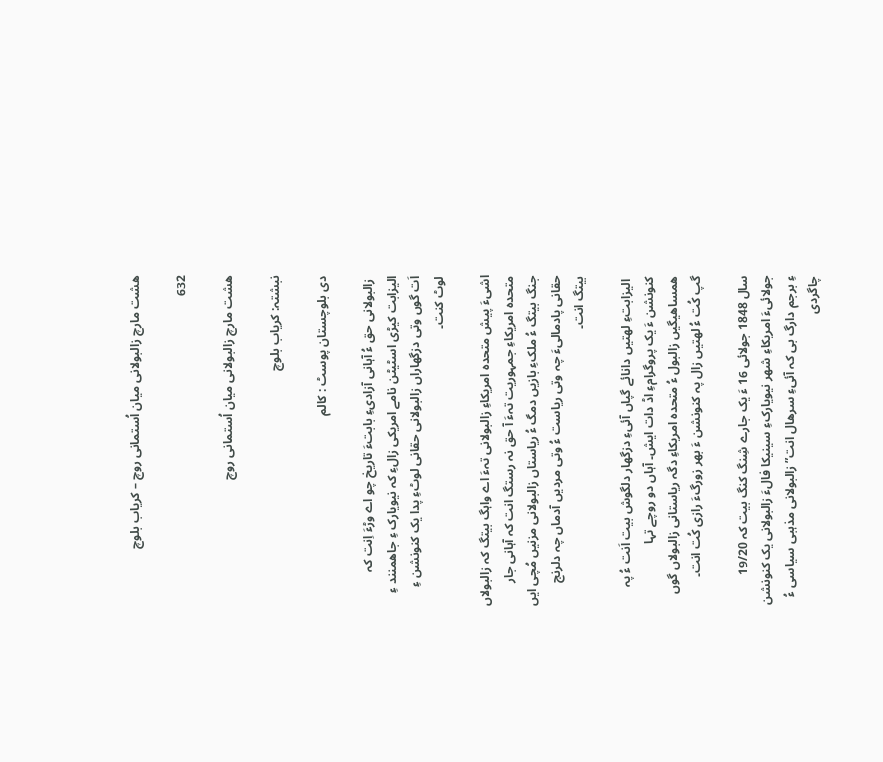ھشت مارچ زالبولانی میان اُستمانی روچ – کریاب بلوچ

632

ھشت مارچ زالبولانی میان اُستمانی روچ

نبشتہ: کریاب بلوچ

دی بلوچستان پوسٹ : کالم

 زالبولانی حق ءُ آہانی آزادیءِ بابتءَ تاریخ چو اے وڑءَ اِنت کہ الیزابت کیڑی اسٹیٹن نامے امریکی زالءِ کہ نیویارک ءِ جاھمنند ءِ اَت گوں وتی دزگھاراں زالبولانی حقانی لوٹءِ پدا یک کنونشن ءِ لوٹ کنت۔

اشیءَ پیش متحدہ امریکاءِ زالبولانی تہءَ اے واہگ بیتگ کہ زالبولاں متحدہ امریکاءِ جمہوریت تہءَ آ حق نہ رستگ انت کہ آہانی جار جنگ بیتگ ءُ ملکءِ بازیں دمگ ءُ ریاستاں زالبولانی مزنیں مُچی ایں حقانی پادمالیءَ چہ وتی ریاست ءُ وتی مردیں آدماں چہ دلرنج بیتگ انت۔

 الیزابتءِ لھتیں دانائے گپاں آئیءِ دزگھار دلگوش بیت اَنت ءُ پہ کنونشن ءَ یک پروگرامءِ اڈ دات ایش۔ آہاں دو روچے تہا ھمساھیگیں زالبول ءُ متحده امریکاءِ دگہ ریاستانی زالبولاں گوں گپ کُت ءُ لھتیں زال پہ کنونشن ءَ بھر زورگءَ رازی کُت انت۔

سال 1848 جولائی 16 ءَ یک جارے شِنگ کنگ بیت کہ 19/20 جولائیءَ امریکاءِ شھر نیویارکءِ سینیکا فالءَ زالبولانی یک کنونشن ءِ برجم دارگ بی کہ آئیءِ سرھال انت”زالبولانی مذہبی سیاسی ءُ چاگردی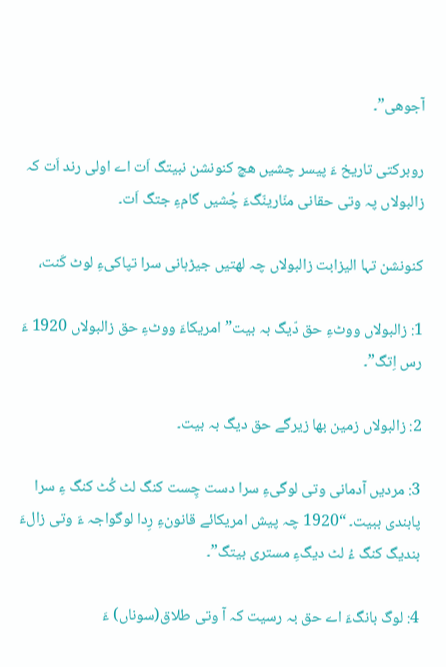آجوھی”۔

روبرکتی تاریخ ءَ پیسر چشیں ھچ کنونشن نبیتگ اَت اے اولی رند اَت کہ زالبولاں پہ وتی حقانی منّارینّگءَ چُشیں گامءِ جتگ اَت۔

کنونشن تہا الیزابت زالبولاں چہ لھتیں جیڑہانی سرا تپاکیءِ لوٹ کَنت،

1: زالبولاں ووٹءِ حق دّیگ بہ بیت”امریکاءَ ووٹءِ حق زالبولاں 1920 ءَ رس اِتگ”۔

2: زالبولاں زمین بھا زیرگے حق دیگ بہ بیت۔

3: مردیں آدمانی وتی لوگیءِ سرا دست چِست کنگ لٹ کُٹ کنگ ءِ سرا پابندی ببیت۔ “1920 چہ پیش امریکائے قانونءِ رِدا لوگواجہ ءَ وتی زالءَ بندیگ کنگ ءُ لٹ دیگءِ مستری بیتگ”۔

4: لوگ بانگءَ اے حق بہ رسیت کہ آ وتی طلاق(سوناں) ءَ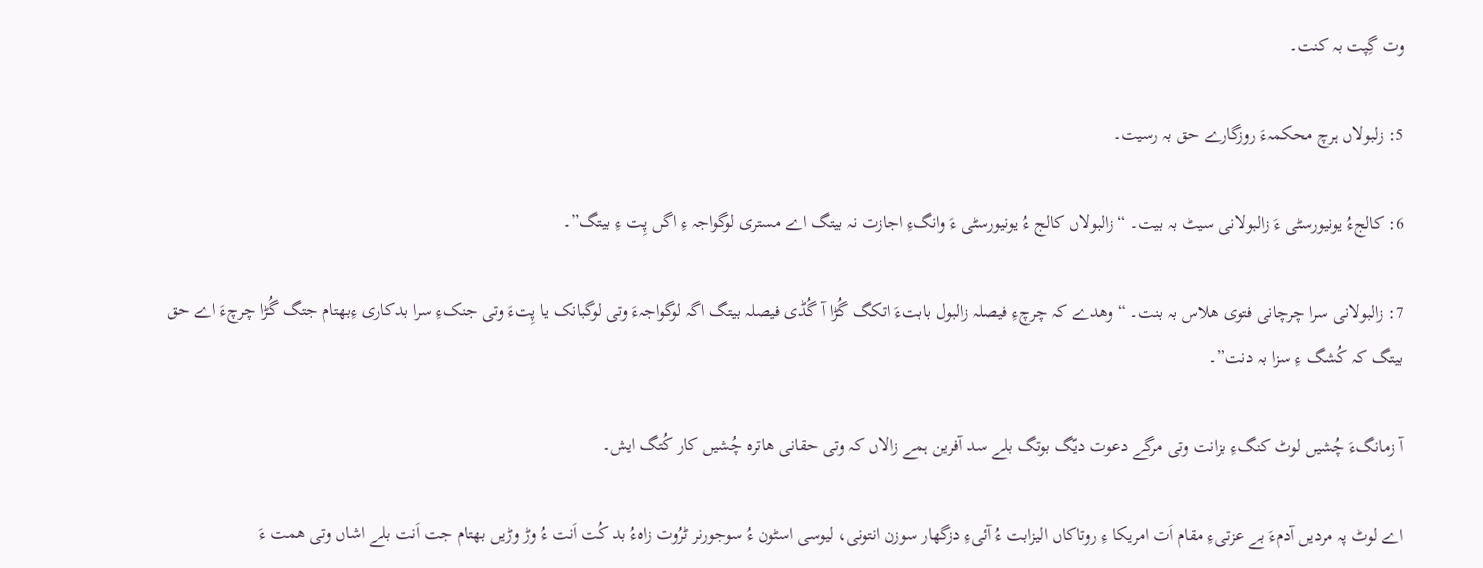وت گِپت بہ کنت۔

5: زلبولاں ہرچ محکمہءَ روزگارے حق بہ رسیت۔

6: کالجءُ یونیورسٹی ءَ زالبولانی سیٹ بہ بیت۔ “زالبولاں کالج ءُ یونیورسٹی ءَ وانگءِ اجازت نہ بیتگ اے مستری لوگواجہ ءِ اگں پِت ءِ بیتگ”۔

7: زالبولانی سرا چرچانی فتوی ھلاس بہ بنت۔ “وھدے کہ چرچءِ فیصلہ زالبول بابتءَ اتکگ گُڑا آ گُڈی فیصلہ بیتگ اگہ لوگواجہءَ وتی لوگبانک یا پِتءَ وتی جنکءِ سرا بدکاری ءِبھتام جتگ گُڑا چرچءَ اے حق بیتگ کہ کُشگ ءِ سزا بہ دنت”۔

آ زمانگءَ چُشیں لوٹ کنگءِ بزانت وتی مرگے دعوت دیّگ بوتگ بلے سد آفرین ہمے زالاں کہ وتی حقانی ھاترہ چُشیں کار کُتگ ایش۔

اے لوٹ پہ مردیں آدمءَ بے عزتیءِ مقام اَت امریکا ءِ روتاکاں الیزابت ءُ آئیءِ دزگھار سوزن انتونی، لیوسی اسٹون ءُ سوجورنر ٹرُوت زاہءُ بد کُت اَنت ءُ وڑ وڑیں بھتام جت اَنت بلے اشاں وتی ھمت ءَ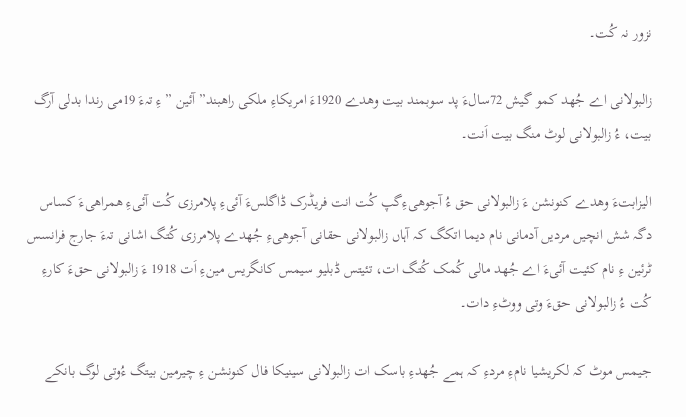نزور نہ کُت۔

زالبولانی اے جُھد کمو گیش 72سالءَ پد سوبمند بیت وھدے 1920ءَ امریکاءِ ملکی راھبند”آئین ” ءِ تہءَ 19می رندا بدلی آرگ بیت، ءُ زالبولانی لوٹ منگ بیت اَنت۔

الیزابتءَ وھدے کنونشن ءَ زالبولانی حق ءُ آجوھیءِگپ کُت انت فریڈرک ڈاگلسءَ آئیءِ پلامرزی کُت آئیءِ ھمراھیءَ کساس دگہ شش انچیں مردیں آدمانی نام دیما اتکگ کہ آہاں زالبولانی حقانی آجوھیءِ جُھدے پلامرزی کُتگ اشانی تہءَ جارج فرانسس ٹرئین ءِ نام کئیت آئیءَ اے جُھد مالی کُمک کُتگ ات، تئیتس ڈبلیو سیمس کانگریس مینءِ اَت 1918 ءَ زالبولانی حقءَ کارءِ کُت ءُ زالبولانی حقءَ وتی ووٹءِ دات۔

جیمس موٹ کہ لکریشیا نامءِ مردءِ کہ ہمے جُھدءِ باسک ات زالبولانی سینیکا فال کنونشن ءِ چیرمین بیتگ ءُوتی لوگ بانکے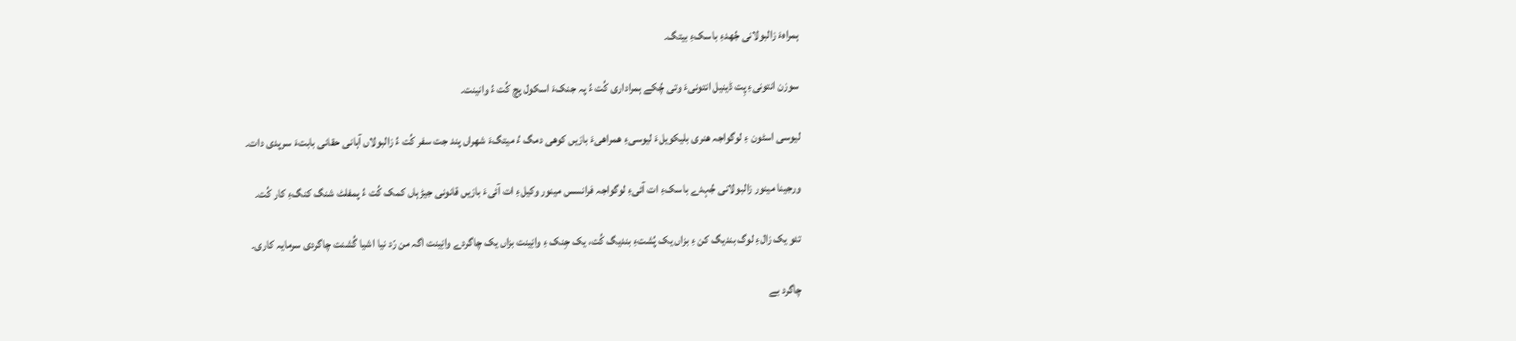ہمراہءَ زالبولانی جُھدءِ باسکءِ بیتگ۔

سوزن انتونیءِ پِت ڈینیل انتونیءَ وتی چُکے ہمراداری کُت ءُ پہ جنکءَ اسکول پچ کُت ءُ وانینت۔

لیوسی اسٹون ءِ لوگواجہ ھنری بلیکویلءَ لیوسیءِ ھمراھیءَ بازیں کوھی دمگ ءُ میتگءَ شھراں پند جت سفر کُت ءُ زالبولاں آہانی حقانی بابتءَ سرپدی دات۔

ورجینا مینور زالبولانی جُہدے باسکءِ ات آئیءِ لوگواجہ فرانسس مینور وکیلءِ ات آئیءَ بازیں قانونی جیڑہاں کمک کُت ءُ پمفلٹ شنگ کنگءِ کار کُت۔

تئو یک زالءِ لوگ بندیگ کن ءِ بزاں یک پُشتءِ بندیگ کُت، یک جِنک ءِ وانِینت بزاں یک چاگردے وانِینت اگہ من رّد نیا اشیا گُشنت چاگردی سرمایہ کاری۔

چاگرد بے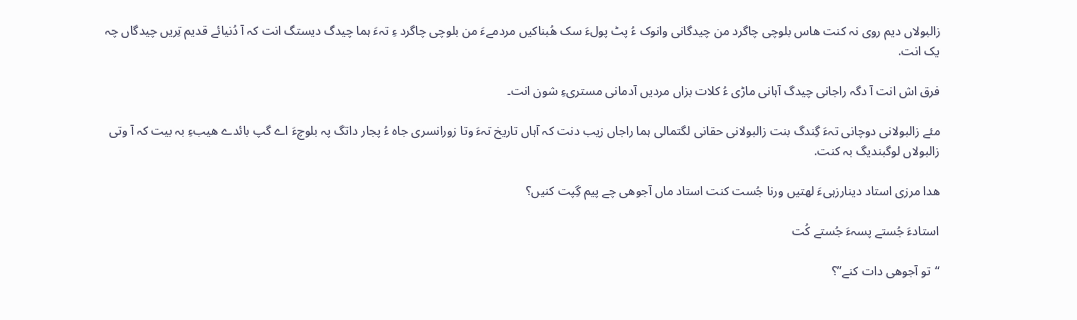زالبولاں دیم روی نہ کنت ھاس بلوچی چاگرد من چیدگانی وانوک ءُ پٹ پولءَ سک ھُبناکیں مردمےءَ من بلوچی چاگرد ءِ تہءَ ہما چیدگ دیستگ انت کہ آ دُنیائے قدیم تِریں چیدگاں چہ یک انت.

فرق اش انت آ دگہ راجانی چیدگ آہانی ماڑی ءُ کلات بزاں مردیں آدمانی مستریءِ شون انت۔

مئے زالبولانی دوچانی تہءَ گِندگ بنت زالبولانی حقانی لگتمالی ہما راجاں زیب دنت کہ آہاں تاریخ تہءَ وتا زورانسری جاہ ءُ پجار داتگ پہ بلوچءَ اے گپ بائدے ھیبءِ بہ بیت کہ آ وتی زالبولاں لوگبندیگ بہ کنت.

ھدا مرزی استاد دینارزہیءَ لھتیں ورنا جُست کنت استاد ماں آجوھی چے پیم گِپت کنیں؟

استادءَ جُستے پسہءَ جُستے کُت

“تو آجوھی دات کنے”؟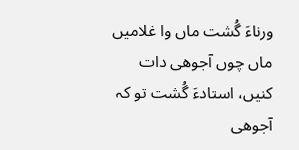ورناءَ گُشت ماں وا غلامیں ماں چوں آجوھی دات کنیں، استادءَ گُشت تو کہ آجوھی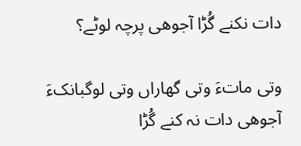دات نکنے گُڑا آجوھی پرچہ لوٹے؟

وتی ماتءَ وتی گھاراں وتی لوگبانکءَ آجوھی دات نہ کنے گُڑا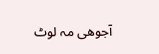آجوھی مہ لوٹ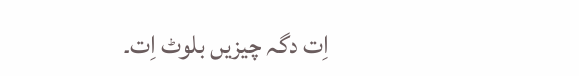اِت دگہ چیزیں بلوٹ اِت۔